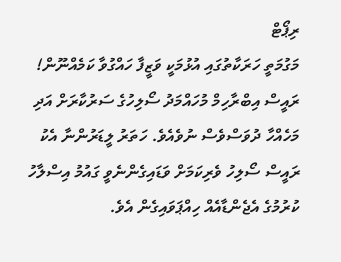ރިޕޯޓް
މަގުމަތީ ހަރަކާތުގައި އުޅުމަކީ ވަޒީފާ ހައްގުވާ ކަމެއްނޫން!
ރައީސް އިބްރާހިމް މުހައްމަދު ސޯލިހުގެ ސަރުކާރަށް އަދި މަހެއްހާ ދުވަސްވެސް ނުވެއެވެ. ހަތަރު ލީޑަރުންނާ އެކު ރައީސް ސޯލިހު ވެރިކަމަށް ވަޑައިގެންނެވީ ގައުމު އިސްލާހު ކުރުމުގެ އެޖެންޑާއެއް ހިއްޕަވައިގެން އެވެ.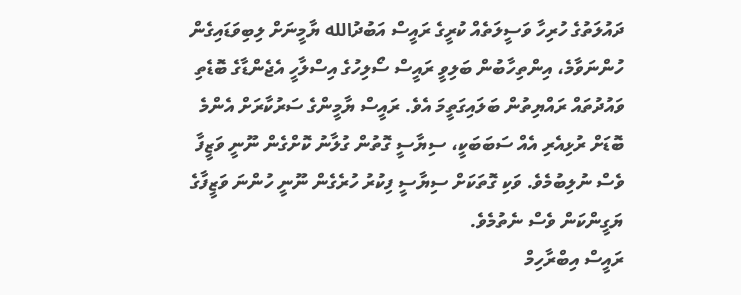ދައުލަތުގެ ހުރިހާ ވަސީލަތެއް ކުރީގެ ރައީސް އަބުދުالله ޔާމީނަށް ލިބިވަޑައިގެން ހުންނަވާމެ، އިންތިހާބުން ބަލިވީ ރައީސް ސޯލިހުގެ އިސްލާހީ އެޖެންޑާގެ ބޮޑެތި ވައުދުތައް ރައްޔިތުން ބަލައިގަތީމަ އެވެ. ރައީސް ޔާމީންގެ ސަރުކާރަށް އެންމެ ބޮޑަށް ރުޅިއެރި އެއް ސަބަބަކީ، ސިޔާސީ ގޮތުން ގުލާނު ކޮށްގެން ނޫނީ ވަޒީފާ ވެސް ނުލިބުމެވެ. ވަކި ގޮތަކަށް ސިޔާސީ ފިކުރު ހުރެގެން ނޫނީ ހުންނަ ވަޒީފާގެ ޔަގީންކަން ވެސް ނެތުމެވެ.
ރައީސް އިބްރާހިމް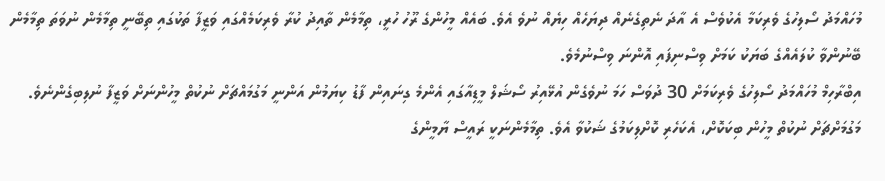މުހައްމަދު ސޯލިހުގެ ވެރިކަމާ އެކުވެސް އެ އާދަ ނެތިގެނެއް ދިޔަހެއް ހިޔެއް ނުވެ އެވެ. ބައެއް މީހުންގެ ރޫހު ހުރީ، ތިމާމެން ތާއިދު ކުރާ ވެރިކަމެއްގައި ވަޒީފާ ތަކުގައި ތިބޭނީ ތިމާމެން ނުވަތަ ތިމާމެން ބޭނުންވާ ކުލައެއްގެ ބަޔަކު ކަމަށް ވިސްނިފައި އޮންނަ ވިސްނުމެވެ.
އިބްރާހިމް މުހައްމަދު ސޯލިހުގެ ވެރިކަމަށް 30 ދުވަސް ހަމަ ނުވެގެން އުޅޭއިރު ސޯޝަލް މީޑިއާގައި އެންމެ ގިނައިން ފާޑު ކިޔަމުން އަންނީ މަގުމައްޗަށް ނުކުތް މީހުންނަށް ވަޒީފާ ނުލިބިގެންނެވެ. މަގުމަށްޗަށް ނުކުތް މީހުން ބިކަކޮށް، އެކަހެރި ކޮށްލިކަމުގެ ޝަކުވާ އެވެ. ތިމާމެންނަކީ ރައީސް ޔާމީންގެ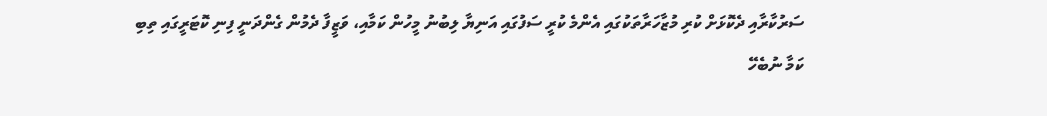ސަރުކާރާއި ދެކޮޅަށް ކުރި މުޒާހަރާތަކުގައި އެންމެ ކުރީ ސަފުގައި އަނިޔާ ލިބުނު މީހުން ކަމާއި، ވަޒީފާ ދެމުން ގެންދަނީ ފިނި ކޮޓަރީގައި ތިބި ކަމާ ނުބެހޭ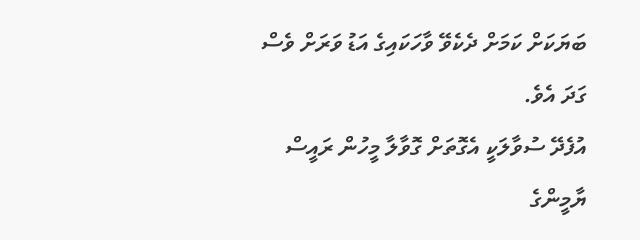ބަޔަކަށް ކަމަށް ދެކެވޭ ވާހަކައިގެ އަޑު ވަރަށް ވެސް ގަދަ އެވެ.
އުފެދޭ ސުވާލަކީ އެގޮތަށް ގޮވާލާ މީހުން ރައީސް ޔާމީންގެ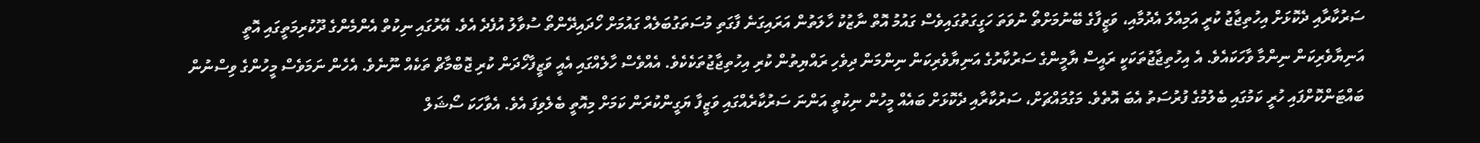ސަރުކާރާއި ދެކޮޅަށް އިހުތިޖާޖު ކުރީ އަމިއްލަ އެދުމާއި، ވަޒީފާގެ ބޭނުމަށްތޯ ނުވަތަ ހަގީގަތުގައިވެސް ގައުމު އޮތް ނާޒުކު ހާލަތުން އަރައިގަނެ ފާގަތި މުސަތަގުބަލެއް ގައުމަށް ހޯދައިދޭންތޯ ސުވާލު އުފެދެ އެވެ. އޭރުގައި ނިކުތް އެންމެންގެ ދޫކުރިމަތީގައި އޮތީ އަނިޔާވެރިކަން ނިންމާ ވާހަކައެވެ. އެ އިހުތިޖާޖުތަކަކީ ރައީސް ޔާމީންގެ ސަރުކާރުގެ އަނިޔާވެރިކަން ނިންމަން ދިވެހި ރައްޔިތުން ކުރި އިހުތިޖާޖުތަކެކެވެ. އެއްވެސް ހާލެއްގައި އެއީ ވަޒީފާހޯދަން ކުރި ޖޮބްމާޗް ތަކެއް ނޫނެވެ. އެހެން ނަމަވެސް މީހުންގެ ވިސްނުން ބައްޓަންކޮށްފައި ހުރީ ކަމުގައި ބެލުމުގެ ފުރުސަތު އެބަ އޮތެވެ. މަގުމައްޗަށް، ސަރުކާރާއި ދެކޮޅަށް ބައެއް މީހުން ނިކުތީ އަންނަ ސަރުކާރެއްގައި ވަޒީފާ ޔަގީންކުރަން ކަމަށް މިއޮތީ ބެލެވިފަ އެވެ. އެވާހަކަ ސޯޝަލް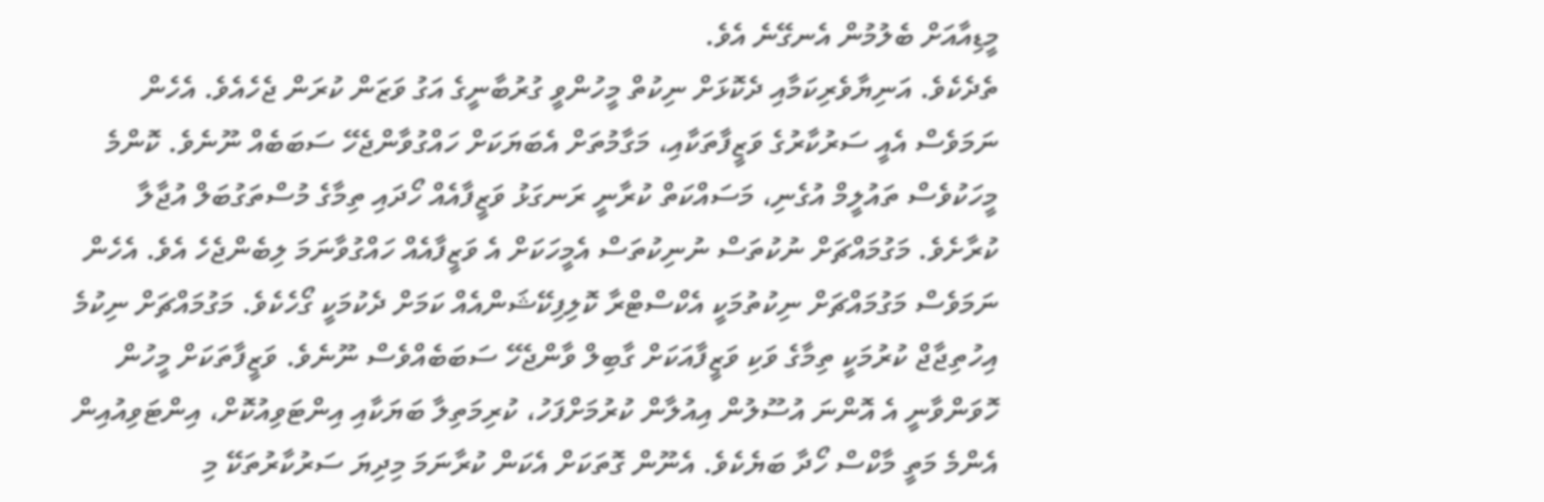މީޑިއާއަށް ބެލުމުން އެނގޭނެ އެވެ.
ތެދެކެވެ. އަނިޔާވެރިކަމާއި ދެކޮޅަށް ނިކުތް މީހުންވީ ގުރުބާނީގެ އަގު ވަޒަން ކުރަން ޖެހެއެވެ. އެހެން ނަމަވެސް އެއީ ސަރުކާރުގެ ވަޒީފާތަކާއި، މަގާމުތަށް އެބަޔަކަށް ހައްގުވާންޖެހޭ ސަބަބެއް ނޫނެވެ. ކޮންމެ މީހަކުވެސް ތައުލީމް އުގެނި، މަސައްކަތް ކުރާނީ ރަނގަޅު ވަޒީފާއެއް ހޯދައި ތިމާގެ މުސްތަގުބަލް އުޖާލާ ކުރާށެވެ. މަގުމައްޗަށް ނުކުތަސް ނުނިކުތަސް އެމީހަކަށް އެ ވަޒީފާއެއް ހައްގުވާނަމަ ލިބެންޖެހެ އެވެ. އެހެން ނަމަވެސް މަގުމައްޗަށް ނިކުތުމަކީ އެކްސްޓްރާ ކޮލިފިކޭޝަންއެއް ކަމަށް ދެކުމަކީ ގޯހެކެވެ. މަގުމައްޗަށް ނިކުމެ އިހުތިޖާޖް ކުރުމަކީ ތިމާގެ ވަކި ވަޒީފާއަކަށް ގާބިލް ވާންޖެހޭ ސަބަބެއްވެސް ނޫނެވެ. ވަޒީފާތަކަށް މީހުން ހޮވަންވާނީ އެ އޮންނަ އުސޫލުން އިއުލާން ކުރުމަށްފަހު، ކުރިމަތިލާ ބަޔަކާއި އިންޓަވިއުކޮށް، އިންޓަވިއުއިން އެންމެ މަތީ މާކްސް ހޯދާ ބަޔެކެވެ. އެނޫން ގޮތަކަށް އެކަން ކުރާނަމަ މިދިޔަ ސަރުކާރުތަކޭ މި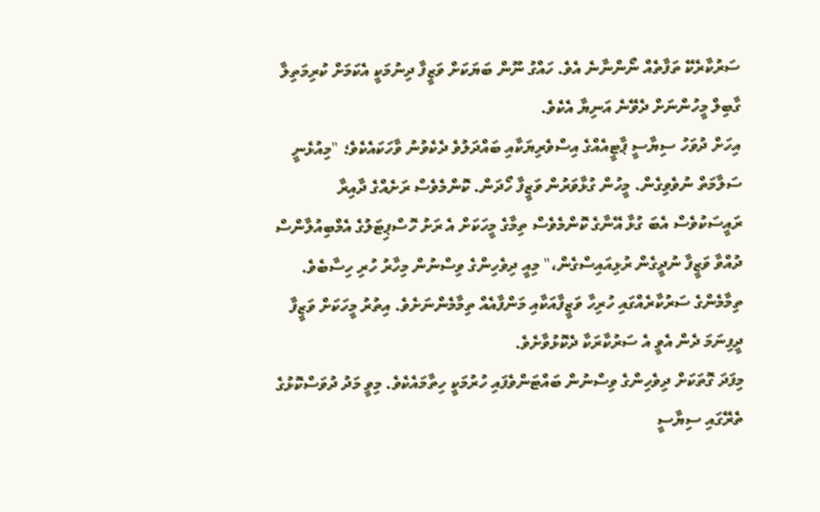ސަރުކާރެކޭ ތަފާތެއް ނޯންނާނެ އެވެ. ހައްގު ނޫން ބަޔަކަށް ވަޒީފާ ދިނުމަކީ އެކަމަށް ކުރިމަތިލާ ގާބިލް މީހުންނަށް ދެވޭނެ އަނިޔާ އެކެވެ.
އިހަށް ދުވަހު ސިޔާސީ ޕާޓީއެއްގެ އިސްވެރިޔަކާއި ބައްދަލުވެ ދެކެވުނު ވާހަކައެކެވެ؛ "މިއުޅެނީ ސަލާމަތް ނުވެވިގެން. މީހުން ގުޅާވަރުން ވަޒީފާ ހޯދަން. ކޮންމެވެސް ރަށެއްގެ ދާއިރާ ރައީސަކުވެސް އެބަ ގުޅާ އޭނާގެ ކޮންމެވެސް ތިމާގެ މީހަކަށް އެ ރަށު ހޮސްޕިޓަލުގެ އެމްބިއުލާންސް ދުއްވާ ވަޒީފާ ނުދީގެން ރުޅިއައިސްގެން،" މިއީ ދިވެހިންގެ ވިސްނުން މިހާރު ހުރި ހިސާބެވެ. ތިމާމެންގެ ސަރުކާރެއްގައި ހުރިހާ ވަޒީފާއަކާއި މަންފާއެއް ތިމާމެންނަށެވެ. އިތުރު މީހަކަށް ވަޒީފާ ދީފިނަމަ ދެން އެވީ އެ ސަރުކާރަކާ ދެކޮޅުވާށެވެ.
މިފަދަ ގޮތަކަށް ދިވެހިންގެ ވިސްނުން ބައްޓަންވެފައި ހުރުމަކީ ހިތާމައެކެވެ. މިވީ މަދު ދުވަސްކޮޅުގެ ތެރޭގައި ސިޔާސީ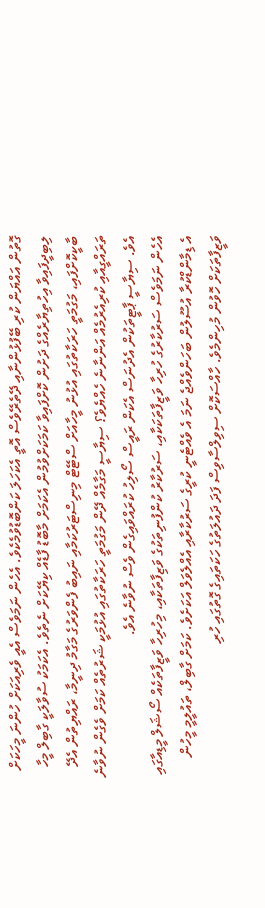ގޮތުން އައްޔަން ކުރި ބޭފުޅުންނާއި ދޭތެރޭވެސް އޮތީ އެކަހަލަ ކަންބޮޑުވުމެކެވެ. އެހެން ނަމަވެސް އެއީ ވެރިއަކަށް ހުންނަ މީހަކަށް ލިބިދީފައިވާ އިހުތިޔާރެއްގެ ދަށުން ކޮށްފައިވާ ކަމަކަށްވުމުން އެކަމަށް މާބޮޑު ފާޑެއް ކިޔޭކަށް ނެތެވެ. އެކަމަކު ސުވާލަކީ ގާބިލް މީހާ ބާކީކޮށްފައި، މަގުމަތީ ހަރަކާތުގައި އުޅުނު މީހާއަށް ސްޓޭޓް މިނިސްޓަރުކަމާއި ނައިބު ފެންވަރުގެ މަގާމު ދިނީމާ، ރައްޔިތުން އެދޭ ތަރައްގީއާއި ކުރިއެރުމެއް އަންނާނެ ހެއްޔެވެ؟ ސިޔާސީ މަގާމެއް ދޭން މަގުމަތީ ހަރަކާތުގައި އުޅުމަކީ ޝަރުތެއް ކަމަށް ވެގެން ނުވާނެ އެވެ. ސިޔާސީ ޕާޓީތަކުން އެދުނަސް އެކަން ރައީސް ސޯލިހު ކުރައްވައިގެން ވެސް ނުވާނެ އެވެ.
އެހެން ނަމަވެސް ސަރުކާރުގެ ހުރިހާ ވަޒީފާތަކަކާއި، ސަރުކާރު ކުންފުނިތަކުގެ ވަޒިފާތަކާއި، މިހުރިހާ ވަޒީފާތަކެއް ސޯޝަލް މީޑިއާގައި އެ ޑިމާންޑްކުރާ އުސޫލުން ބަހަންވެއްޖެ ނަމަ އެ ވެއްޓެނީ ކުރީގެ ސަރުކާރާއި އެއްލެވަލް އަކަށެވެ. ކަމަށް ގާބިލް، ތައުލީމީ މީހުން ވަޒީފާތަކަށް ހޮވުން މުހިންމެވެ. ހާއްސަކޮށް ސިވިލްސާވިސް ފަދަ ދައުލަތުގެ ހަކަތައިގެ ގޮތުގައި ހުރި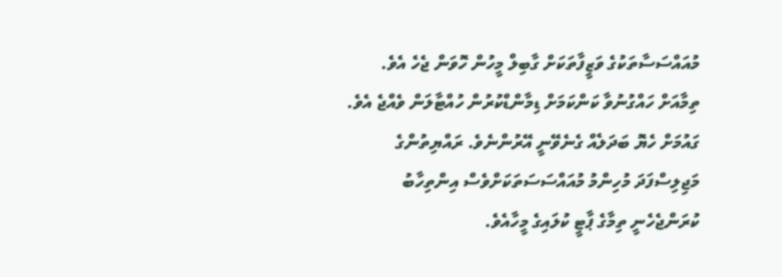މުއައްސަސާތަކުގެ ވަޒީފާތަކަށް ގާބިލް މީހުން ހޮވަން ޖެހެ އެވެ.
ތިމާއަށް ހައްގުނުވާ ކަންކަމަށް ޑިމާންޑްކުރުން ހުއްޓާލަން ވެއްޖެ އެވެ. ގައުމަށް ހެޔޮ ބަދަލެއް ގެނެވޭނީ އޭރުންނެވެ. ރައްޔިތުންގެ މަޖިލިސްފަދަ މުހިންމު މުއައްސަސަތަކަށްވެސް އިންތިހާބު ކުރަންޖެހެނީ ތިމާގެ ޕާޓީ ކުލައިގެ މީހާއެވެ.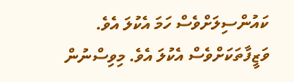ކައުންސިލަށްވެސް ހަމަ އެކުލަ އެވެ. ވަޒީފާތަކަށްވެސް އެކުލަ އެވެ. މިވިސްނުން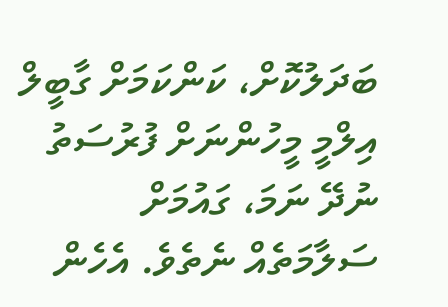ބަދަލުކޮށް، ކަންކަމަށް ގާބީލް އިލްމީ މީހުންނަށް ފުރުސަތު ނުދޭ ނަމަ، ގައުމަށް ސަލާމަތެއް ނެތެވެ. އެހެން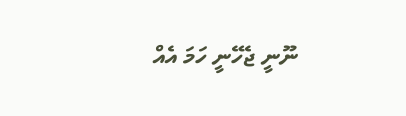ނޫނީ ޖެހޭނީ ހަމަ އެއް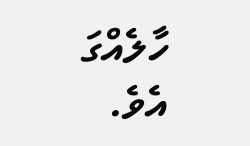ހާލެއްގަ އެވެ.